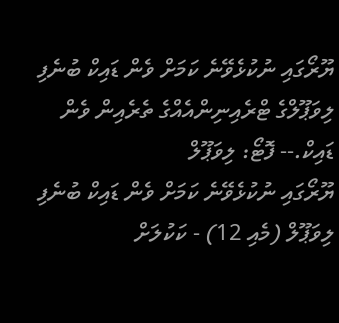ޔޫރޯގައި ނުކުޅެވޭނެ ކަމަށް ވެން ޑައިކް ބުނެފި
ލިވަޕޫލްގެ ޓްރެއިނިންއެއްގެ ތެރެއިން ވެން ޑައިކް.-- ފޮޓޯ: ލިވަޕޫލް
ޔޫރޯގައި ނުކުޅެވޭނެ ކަމަށް ވެން ޑައިކް ބުނެފި
ލިވަޕޫލް (މެއި 12) - ކަކުލަށް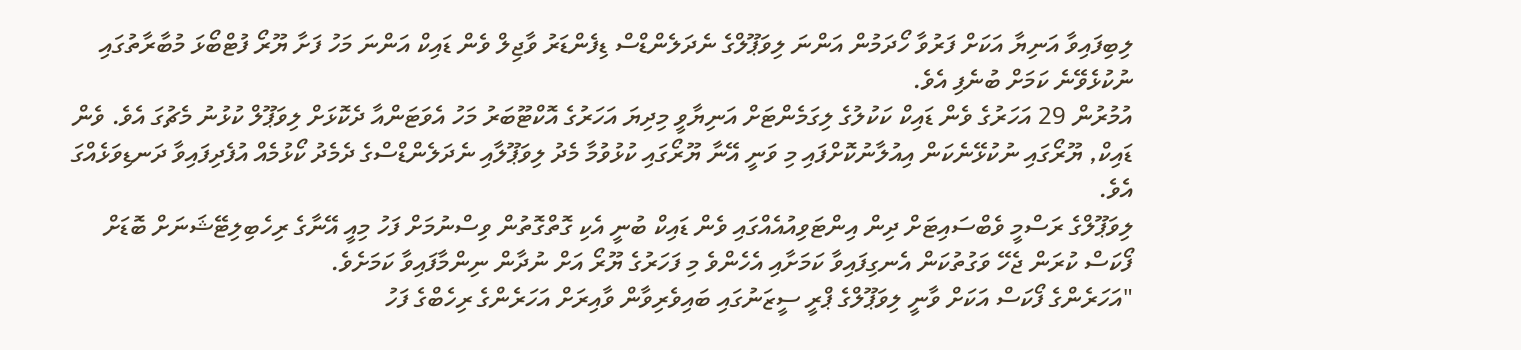ލިބިފައިވާ އަނިޔާ އަކަށް ފަރުވާ ހޯދަމުން އަންނަ ލިވަޕޫލްގެ ނެދަލެންޑްސް ޑިފެންޑަރު ވާޖިލް ވެން ޑައިކް އަންނަ މަހު ފަށާ ޔޫރޯ ފުޓްބޯޅަ މުބާރާތުގައި ނުކުޅެވޭނެ ކަމަށް ބުނެފި އެވެ.
އުމުރުން 29 އަހަރުގެ ވެން ޑައިކް ކަކުލުގެ ލިގަމެންޓަށް އަނިޔާވީ މިދިޔަ އަހަރުގެ އޮކްޓޫބަރު މަހު އެވަޓަންއާ ދެކޮޅަށް ލިވަޕޫލް ކުޅުނު މެޗުގަ އެވެ. ވެން ޑައިކް, ޔޫރޯގައި ނުކުޅޭނެކަން އިއުލާނުކޮށްފައި މި ވަނީ އޭނާ ޔޫރޯގައި ކުޅުވުމާ މެދު ލިވަޕޫލާއި ނެދަލެންޑްސްގެ ދެމެދު ކޯޅުމެއް އުފެދިފައިވާ ދަނޑިވަޅެއްގަ އެވެ.
ލިވަޕޫލްގެ ރަސްމީ ވެބްސައިޓަށް ދިން އިންޓަވިއުއެއްގައި ވެން ޑައިކް ބުނީ އެކި ގޮތްގޮތުން ވިސްނުމަށް ފަހު މިއީ އޭނާގެ ރިހެބިލިޓޭޝަނަށް ބޮޑަށް ފޯކަސް ކުރަން ޖެހޭ ވަގުތުކަން އެނގިފައިވާ ކަމަށާއި އެހެންވެ މި ފަހަރުގެ ޔޫރޯ އަށް ނުދާން ނިންމާފައިވާ ކަމަށެވެ.
"އަހަރެންގެ ފޯކަސް އަކަށް ވާނީ ލިވަޕޫލްގެ ޕްރީ ސީޒަނުގައި ބައިވެރިވާން ވާއިރަށް އަހަރެންގެ ރިހެބްގެ ފަހު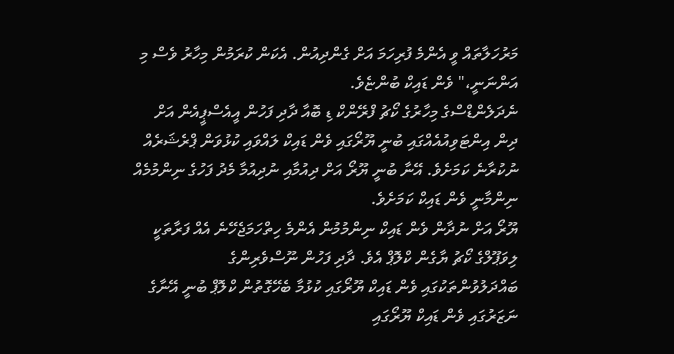މަރުހަލާތައް ވީ އެންމެ ފުރިހަމަ އަށް ގެންދިއުން. އެކަން ކުރަމުން މިހާރު ވެސް މި އަންނަނީ،" ވެން ޑައިކް ބުންޏެވެ.
ނެދަލެންޑްސްގެ މިހާރުގެ ކޯޗު ފްރޭންކް ޑި ބޮއާ ދާދި ފަހުން އީއެސްޕީއެން އަށް ދިން އިންޓަވިއުއެއްގައި ބުނީ ޔޫރޯގައި ވެން ޑައިކް ލައްވައި ކުޅުވަން ޕްރެޝަރެއް ނުކުރާނެ ކަމަށެވެ. އޭނާ ބުނީ ޔޫރޯ އަށް ދިއުމާއި ނުދިއުމާ މެދު ފަހުގެ ނިންމުމެއް ނިންމާނީ ވެން ޑައިކް ކަމަށެވެ.
ޔޫރޯ އަށް ނުދާން ވެން ޑައިކް ނިންމުމުން އެންމެ ހިތްހަމަޖެހޭނެ އެއް ފަރާތަކީ ލިވަޕޫލްގެ ކޯޗު ޔާގެން ކްލޮޕް އެވެ. ދާދި ފަހުން ނޫސްވެރިންގެ ބައްދަލުވުންތަކުގައި ވެން ޑައިކް ޔޫރޯގައި ކުޅުމާ ބެހޭގޮތުން ކްލޮޕް ބުނީ އޭނާގެ ނަޒަރުގައި ވެން ޑައިކް ޔޫރޯގައި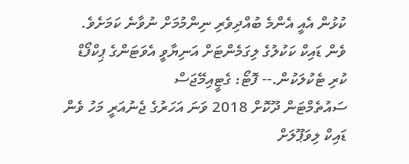ކުޅުން އެއީ އެންމެ ބުއްދިވެރި ނިންމުމަށް ނުވާނެ ކަމަށެވެ.
ވެން ޑައިކް ކަކުލުގެ ލިގަމެންޓަށް އަނިޔާވީ އެވަޓަންގެ ޕިކްފޯޑް ކުރި ޓެކުލަކުން.-- ފޮޓޯ: ގެޓީއިމޭޖަސް
ސައުތެމްޓަން ދޫކޮށް 2018 ވަނަ އަހަރުގެ ޖެނުއަރީ މަހު ވެން ޑައިކް ލިވަޕޫލަށް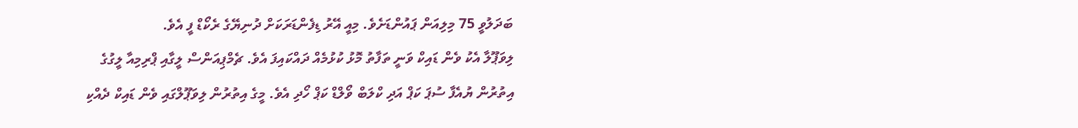ބަދަލުވީ 75 މިލިއަން ޕައުންޑަށެވެ. މިއީ އޭރު ޑިފެންޑަރަކަށް ދުނިޔޭގެ ރެކޯޑް ފީ އެވެ.
ލިވަޕޫލާ އެކު ވެން ޑައިކް ވަނީ ތަފާތު މޮޅު ކުޅުމެއް ދައްކައިފަ އެވެ. ޗެމްޕިއަންސް ލީގާއި ޕްރިމިއާ ލީގުގެ އިތުރުން ޔުއެފާ ސުޕަ ކަޕް އަދި ކްލަބް ވޯލްޑް ކަޕް ހޯދި އެވެ. މީގެ އިތުރުން ލިވަޕޫލްގައި ވެން ޑައިކް ދެއްކި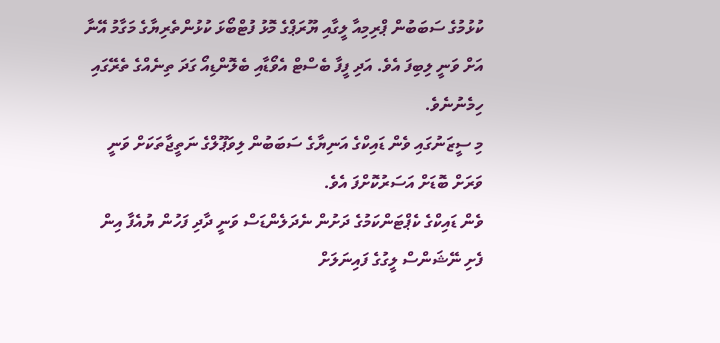ކުޅުމުގެ ސަބަބުން ޕްރިމިއާ ލީގާއި ޔޫރަޕްގެ މޮޅު ފުޓްބޯޅަ ކުޅުންތެރިޔާގެ މަގާމު އޭނާ އަށް ވަނީ ލިބިފަ އެވެ. އަދި ފީފާ ބެސްޓް އެވޯޑާއި ބެލޮންޑިއޯ ގަދަ ތިނެއްގެ ތެރޭގައި ހިމެނުނެވެ.
މި ސީޒަނުގައި ވެން ޑައިކްގެ އަނިޔާގެ ސަބަބުން ލިވަޕޫލްގެ ނަތީޖާތަކަށް ވަނީ ވަރަށް ބޮޑަށް އަސަރުކޮށްފަ އެވެ.
ވެން ޑައިކްގެ ކެޕްޓަންކަމުގެ ދަށުން ނެދަލެންޑަސް ވަނީ ދާދި ފަހުން ޔުއެފާ އިން ފެށި ނޭޝަންސް ލީގުގެ ފައިނަލަށް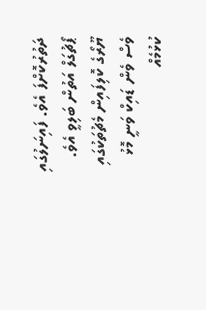ދަތުރުކޮށްފަ އެވެ. ފައިނަލުގައި ޕޯޗުގަލް އަތުން ބަލިވީ އެވެ. ޔޫރޯގެ ކޮލިފައިން މެޗުތަކުގައި ވެސް ވެން ޑައިކް ވަނީ މޮޅު ކުޅުމެއް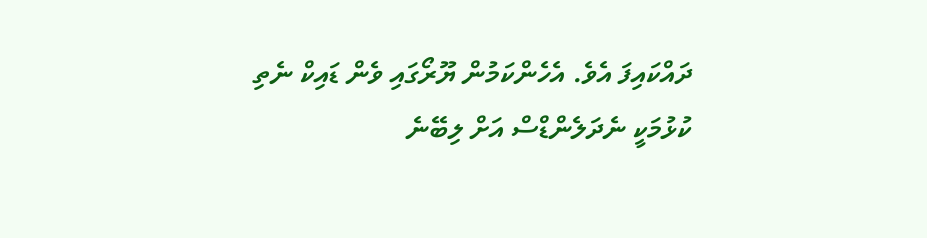ދައްކައިފަ އެވެ. އެހެންކަމުން ޔޫރޯގައި ވެން ޑައިކް ނެތި ކުޅުމަކީ ނެދަލެންޑްސް އަށް ލިބޭނެ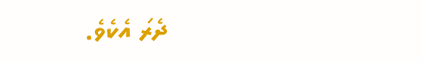ދެރަ އެކެވެ.